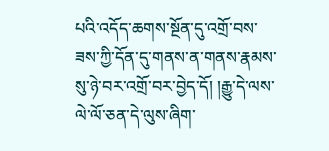པའི་འདོད་ཆགས་སྔོན་དུ་འགྲོ་བས་ཟས་ཀྱི་དོན་དུ་གནས་ན་གནས་རྣམས་སུ་ཉེ་བར་འགྲོ་བར་བྱེད་དོ། །རྒྱུ་དེ་ལས་ལེ་ལོ་ཅན་དེ་ལུས་ཞིག་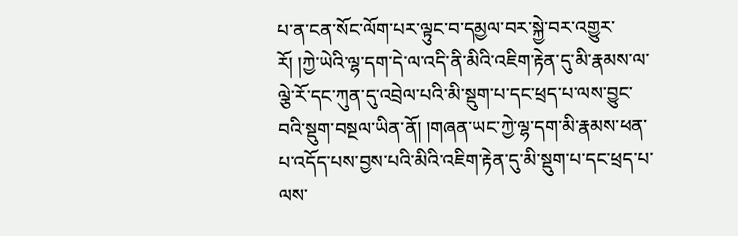པ་ན་ངན་སོང་ལོག་པར་ལྟུང་བ་དམྱལ་བར་སྐྱེ་བར་འགྱུར་རོ། །ཀྱེ་ཡེའི་ལྷ་དག་དེ་ལ་འདི་ནི་མིའི་འཇིག་རྟེན་དུ་མི་རྣམས་ལ་ལྕེ་རོ་དང་ཀུན་དུ་འབྲེལ་པའི་མི་སྡུག་པ་དང་ཕྲད་པ་ལས་བྱུང་བའི་སྡུག་བསྔལ་ཡིན་ནོ། །གཞན་ཡང་ཀྱེ་ལྷ་དག་མི་རྣམས་ཕན་པ་འདོད་པས་བྱས་པའི་མིའི་འཇིག་རྟེན་དུ་མི་སྡུག་པ་དང་ཕྲད་པ་ལས་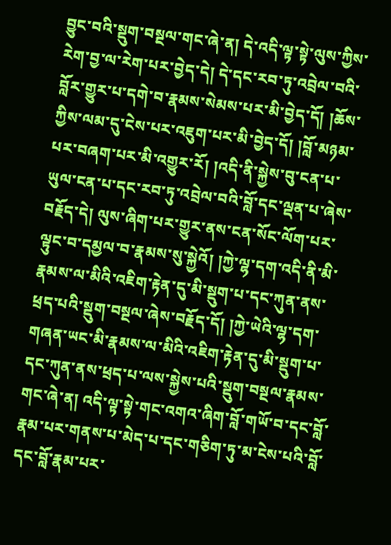བྱུང་བའི་སྡུག་བསྔལ་གང་ཞེ་ན། དེ་འདི་ལྟ་སྟེ་ལུས་ཀྱིས་རེག་བྱ་ལ་རེག་པར་བྱེད་དེ། དེ་དང་རབ་ཏུ་འབྲེལ་བའི་བློར་གྱུར་པ་དགེ་བ་རྣམས་སེམས་པར་མི་བྱེད་དོ། །ཆོས་ཀྱིས་ལམ་དུ་ངེས་པར་འཇུག་པར་མི་བྱེད་དོ། །བློ་མཉམ་པར་བཞག་པར་མི་འགྱུར་རོ། །འདི་ནི་སྐྱེས་བུ་ངན་པ་ཡུལ་ངན་པ་དང་རབ་ཏུ་འབྲེལ་བའི་བློ་དང་ལྡན་པ་ཞེས་བརྗོད་དེ། ལུས་ཞིག་པར་གྱུར་ནས་ངན་སོང་ལོག་པར་ལྟུང་བ་དམྱལ་བ་རྣམས་སུ་སྐྱེའོ། །ཀྱེ་ལྷ་དག་འདི་ནི་མི་རྣམས་ལ་མིའི་འཇིག་རྟེན་དུ་མི་སྡུག་པ་དང་ཀུན་ནས་ཕྲད་པའི་སྡུག་བསྔལ་ཞེས་བརྗོད་དོ། །ཀྱེ་ཡེའི་ལྷ་དག་གཞན་ཡང་མི་རྣམས་ལ་མིའི་འཇིག་རྟེན་དུ་མི་སྡུག་པ་དང་ཀུན་ནས་ཕྲད་པ་ལས་སྐྱེས་པའི་སྡུག་བསྔལ་རྣམས་གང་ཞེ་ན། འདི་ལྟ་སྟེ་གང་འགའ་ཞིག་བློ་གཡོ་བ་དང་བློ་རྣམ་པར་གནས་པ་མེད་པ་དང་གཅིག་ཏུ་མ་ངེས་པའི་བློ་དང་བློ་རྣམ་པར་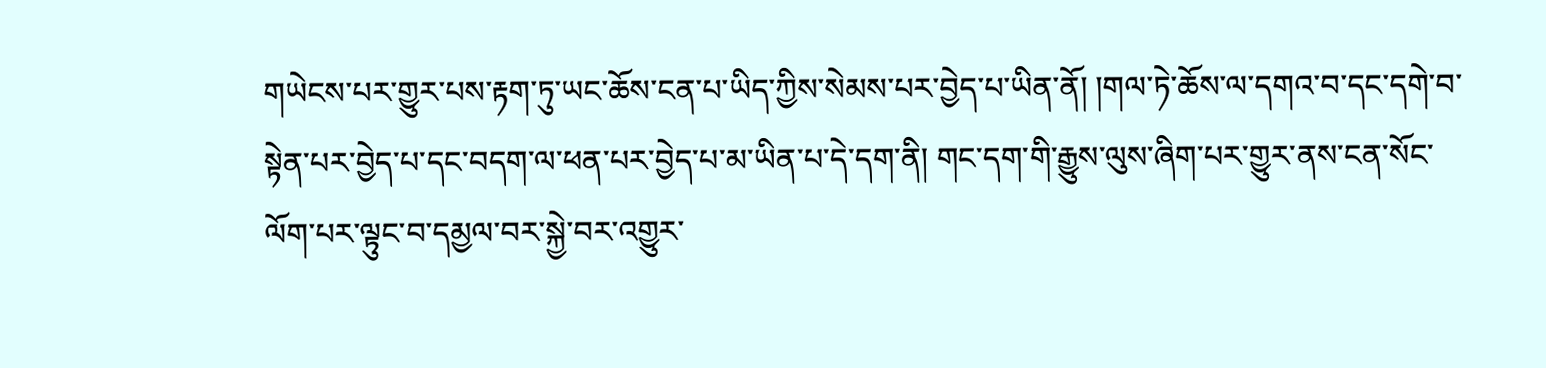གཡེངས་པར་གྱུར་པས་རྟག་ཏུ་ཡང་ཆོས་ངན་པ་ཡིད་ཀྱིས་སེམས་པར་བྱེད་པ་ཡིན་ནོ། །གལ་ཏེ་ཆོས་ལ་དགའ་བ་དང་དགེ་བ་སྟེན་པར་བྱེད་པ་དང་བདག་ལ་ཕན་པར་བྱེད་པ་མ་ཡིན་པ་དེ་དག་ནི། གང་དག་གི་རྒྱུས་ལུས་ཞིག་པར་གྱུར་ནས་ངན་སོང་ལོག་པར་ལྟུང་བ་དམྱལ་བར་སྐྱེ་བར་འགྱུར་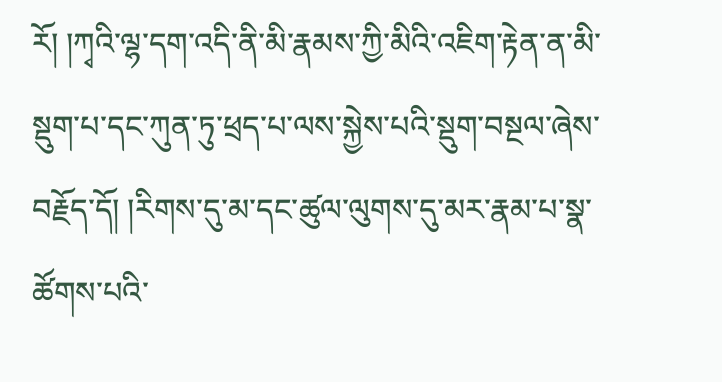རོ། །ཀྭའི་ལྷ་དག་འདི་ནི་མི་རྣམས་ཀྱི་མིའི་འཇིག་རྟེན་ན་མི་སྡུག་པ་དང་ཀུན་ཏུ་ཕྲད་པ་ལས་སྐྱེས་པའི་སྡུག་བསྔལ་ཞེས་བརྗོད་དོ། །རིགས་དུ་མ་དང་ཚུལ་ལུགས་དུ་མར་རྣམ་པ་སྣ་ཚོགས་པའི་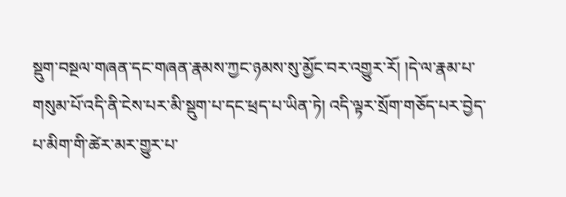སྡུག་བསྔལ་གཞན་དང་གཞན་རྣམས་ཀྱང་ཉམས་སུ་མྱོང་བར་འགྱུར་རོ། །དེ་ལ་རྣམ་པ་གསུམ་པོ་འདི་ནི་ངེས་པར་མི་སྡུག་པ་དང་ཕྲད་པ་ཡིན་ཏེ། འདི་ལྟར་སྲོག་གཅོད་པར་བྱེད་པ་མིག་གི་ཚེར་མར་གྱུར་པ་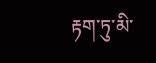རྟག་ཏུ་མི་